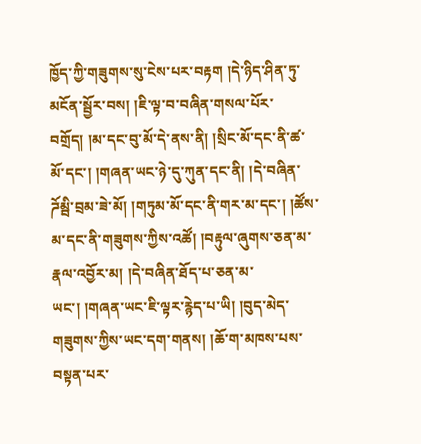ཁྱོད་ཀྱི་གཟུགས་སུ་ངེས་པར་བརྟག །དེ་ཉིད་ཤིན་ཏུ་མངོན་སྦྱོར་བས། །ཇི་ལྟ་བ་བཞིན་གསལ་པོར་བགྲོད། །མ་དང་བུ་མོ་དེ་ནས་ནི། །སྲིང་མོ་དང་ནི་ཚ་མོ་དང་། །གཞན་ཡང་ཉེ་དུ་ཀུན་དང་ནི། །དེ་བཞིན་ཌོམྦི་བྲམ་ཟེ་མོ། །གཏུམ་མོ་དང་ནི་གར་མ་དང་། །ཚོས་མ་དང་ནི་གཟུགས་ཀྱིས་འཚོ། །བརྟུལ་ཞུགས་ཅན་མ་རྣལ་འབྱོར་མ། །དེ་བཞིན་ཐོད་པ་ཅན་མ་ཡང་། །གཞན་ཡང་ཇི་ལྟར་རྙེད་པ་ཡི། །བུད་མེད་གཟུགས་ཀྱིས་ཡང་དག་གནས། །ཆོ་ག་མཁས་པས་བསྟན་པར་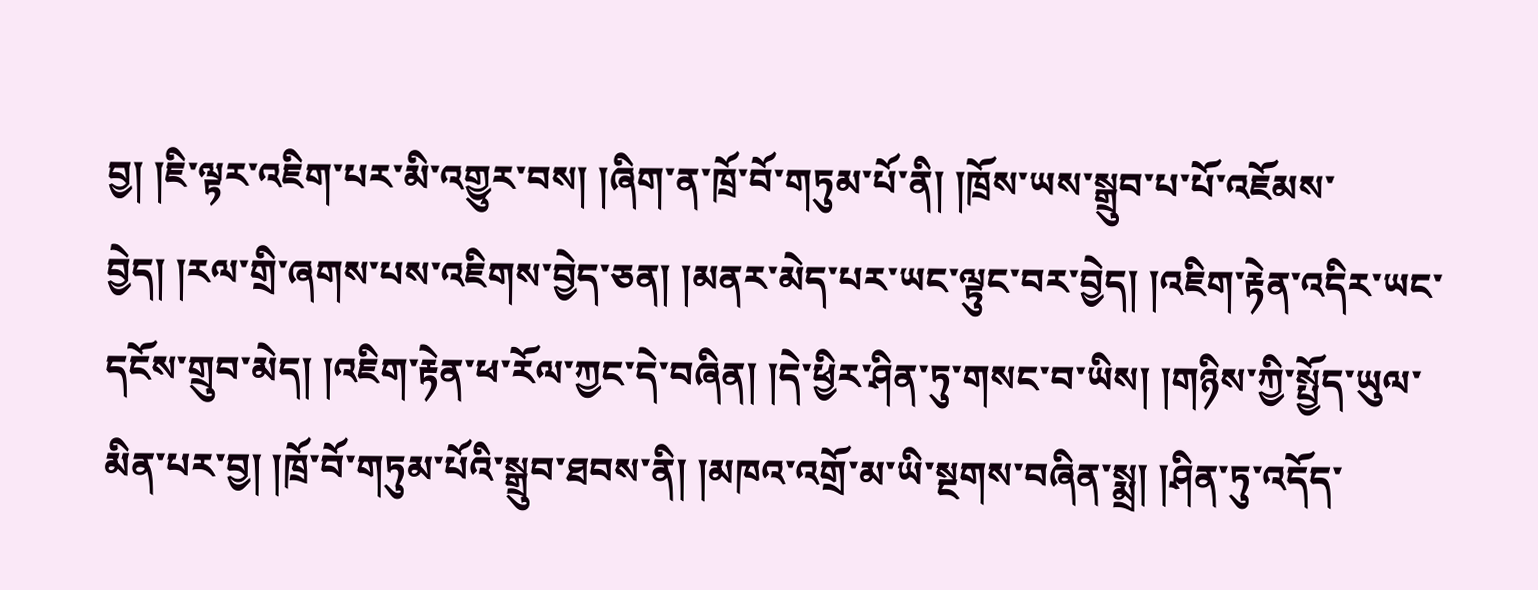བྱ། །ཇི་ལྟར་འཇིག་པར་མི་འགྱུར་བས། །ཞིག་ན་ཁྲོ་བོ་གཏུམ་པོ་ནི། །ཁྲོས་ཡས་སྒྲུབ་པ་པོ་འཇོམས་བྱེད། །རལ་གྲི་ཞགས་པས་འཇིགས་བྱེད་ཅན། །མནར་མེད་པར་ཡང་ལྟུང་བར་བྱེད། །འཇིག་རྟེན་འདིར་ཡང་དངོས་གྲུབ་མེད། །འཇིག་རྟེན་ཕ་རོལ་ཀྱང་དེ་བཞིན། །དེ་ཕྱིར་ཤིན་ཏུ་གསང་བ་ཡིས། །གཉིས་ཀྱི་སྤྱོད་ཡུལ་མིན་པར་བྱ། །ཁྲོ་བོ་གཏུམ་པོའི་སྒྲུབ་ཐབས་ནི། །མཁའ་འགྲོ་མ་ཡི་སྔགས་བཞིན་སྨྲ། །ཤིན་ཏུ་འདོད་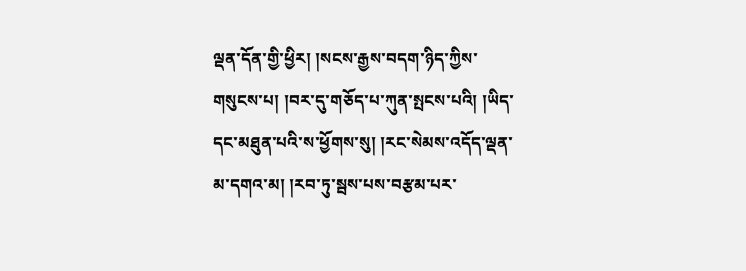ལྡན་དོན་གྱི་ཕྱིར། །སངས་རྒྱས་བདག་ཉིད་ཀྱིས་གསུངས་པ། །བར་དུ་གཅོད་པ་ཀུན་སྤངས་པའི། །ཡིད་དང་མཐུན་པའི་ས་ཕྱོགས་སུ། །རང་སེམས་འདོད་ལྡན་མ་དགའ་མ། །རབ་ཏུ་སྦས་པས་བརྩམ་པར་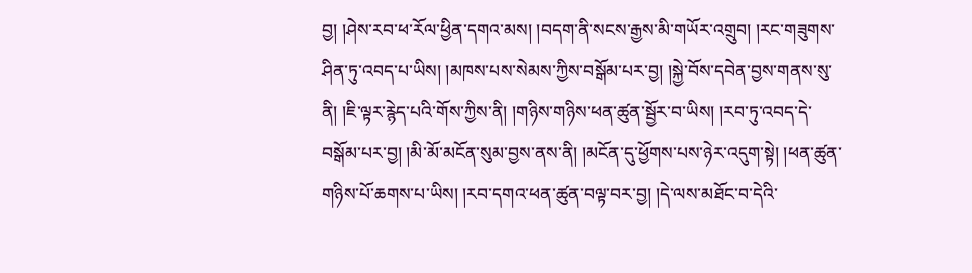བྱ། །ཤེས་རབ་ཕ་རོལ་ཕྱིན་དགའ་མས། །བདག་ནི་སངས་རྒྱས་མི་གཡོར་འགྲུབ། །རང་གཟུགས་ཤིན་ཏུ་འབད་པ་ཡིས། །མཁས་པས་སེམས་ཀྱིས་བསྒོམ་པར་བྱ། །སྐྱེ་བོས་དབེན་བྱས་གནས་སུ་ནི། །ཇི་ལྟར་རྙེད་པའི་གོས་ཀྱིས་ནི། །གཉིས་གཉིས་ཕན་ཚུན་སྦྱོར་བ་ཡིས། །རབ་ཏུ་འབད་དེ་བསྒོམ་པར་བྱ། །མི་མོ་མངོན་སུམ་བྱས་ནས་ནི། །མངོན་དུ་ཕྱོགས་པས་ཉེར་འདུག་སྟེ། །ཕན་ཚུན་གཉིས་པོ་ཆགས་པ་ཡིས། །རབ་དགའ་ཕན་ཚུན་བལྟ་བར་བྱ། །དེ་ལས་མཐོང་བ་དེའི་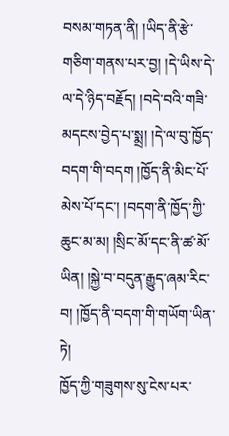བསམ་གཏན་ནི། །ཡིད་ནི་རྩེ་གཅིག་གནས་པར་བྱ། །དེ་ཡིས་དེ་ལ་དེ་ཉིད་བརྗོད། །བདེ་བའི་གཟི་མདངས་བྱེད་པ་སྨྲ། །དེ་ལ་བུ་ཁྱོད་བདག་གི་བདག །ཁྱོད་ནི་མིང་པོ་མེས་པོ་དང་། །བདག་ནི་ཁྱོད་ཀྱི་ཆུང་མ་མ། །སྲིང་མོ་དང་ནི་ཚ་མོ་ཡིན། །སྐྱེ་བ་བདུན་རྒྱུད་ཞམ་རིང་བ། །ཁྱོད་ནི་བདག་གི་གཡོག་ཡིན་ཏེ།
ཁྱོད་ཀྱི་གཟུགས་སུ་ངེས་པར་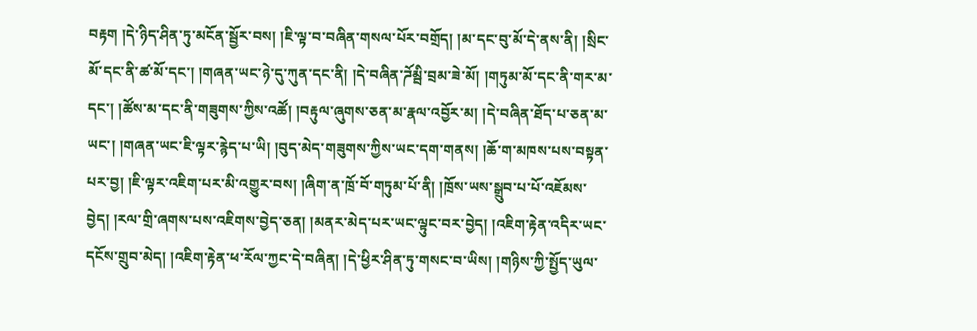བརྟག །དེ་ཉིད་ཤིན་ཏུ་མངོན་སྦྱོར་བས། །ཇི་ལྟ་བ་བཞིན་གསལ་པོར་བགྲོད། །མ་དང་བུ་མོ་དེ་ནས་ནི། །སྲིང་མོ་དང་ནི་ཚ་མོ་དང་། །གཞན་ཡང་ཉེ་དུ་ཀུན་དང་ནི། །དེ་བཞིན་ཌོམྦི་བྲམ་ཟེ་མོ། །གཏུམ་མོ་དང་ནི་གར་མ་དང་། །ཚོས་མ་དང་ནི་གཟུགས་ཀྱིས་འཚོ། །བརྟུལ་ཞུགས་ཅན་མ་རྣལ་འབྱོར་མ། །དེ་བཞིན་ཐོད་པ་ཅན་མ་ཡང་། །གཞན་ཡང་ཇི་ལྟར་རྙེད་པ་ཡི། །བུད་མེད་གཟུགས་ཀྱིས་ཡང་དག་གནས། །ཆོ་ག་མཁས་པས་བསྟན་པར་བྱ། །ཇི་ལྟར་འཇིག་པར་མི་འགྱུར་བས། །ཞིག་ན་ཁྲོ་བོ་གཏུམ་པོ་ནི། །ཁྲོས་ཡས་སྒྲུབ་པ་པོ་འཇོམས་བྱེད། །རལ་གྲི་ཞགས་པས་འཇིགས་བྱེད་ཅན། །མནར་མེད་པར་ཡང་ལྟུང་བར་བྱེད། །འཇིག་རྟེན་འདིར་ཡང་དངོས་གྲུབ་མེད། །འཇིག་རྟེན་ཕ་རོལ་ཀྱང་དེ་བཞིན། །དེ་ཕྱིར་ཤིན་ཏུ་གསང་བ་ཡིས། །གཉིས་ཀྱི་སྤྱོད་ཡུལ་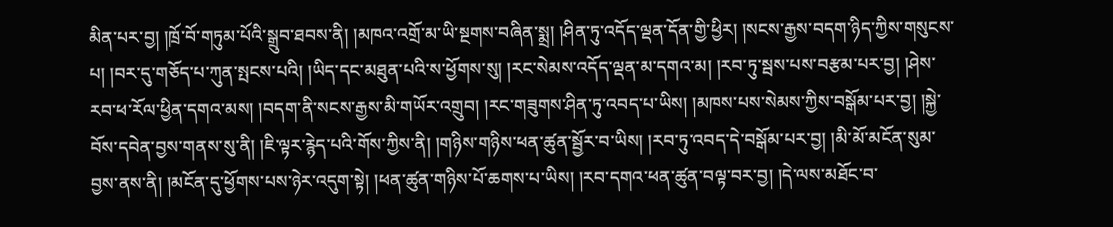མིན་པར་བྱ། །ཁྲོ་བོ་གཏུམ་པོའི་སྒྲུབ་ཐབས་ནི། །མཁའ་འགྲོ་མ་ཡི་སྔགས་བཞིན་སྨྲ། །ཤིན་ཏུ་འདོད་ལྡན་དོན་གྱི་ཕྱིར། །སངས་རྒྱས་བདག་ཉིད་ཀྱིས་གསུངས་པ། །བར་དུ་གཅོད་པ་ཀུན་སྤངས་པའི། །ཡིད་དང་མཐུན་པའི་ས་ཕྱོགས་སུ། །རང་སེམས་འདོད་ལྡན་མ་དགའ་མ། །རབ་ཏུ་སྦས་པས་བརྩམ་པར་བྱ། །ཤེས་རབ་ཕ་རོལ་ཕྱིན་དགའ་མས། །བདག་ནི་སངས་རྒྱས་མི་གཡོར་འགྲུབ། །རང་གཟུགས་ཤིན་ཏུ་འབད་པ་ཡིས། །མཁས་པས་སེམས་ཀྱིས་བསྒོམ་པར་བྱ། །སྐྱེ་བོས་དབེན་བྱས་གནས་སུ་ནི། །ཇི་ལྟར་རྙེད་པའི་གོས་ཀྱིས་ནི། །གཉིས་གཉིས་ཕན་ཚུན་སྦྱོར་བ་ཡིས། །རབ་ཏུ་འབད་དེ་བསྒོམ་པར་བྱ། །མི་མོ་མངོན་སུམ་བྱས་ནས་ནི། །མངོན་དུ་ཕྱོགས་པས་ཉེར་འདུག་སྟེ། །ཕན་ཚུན་གཉིས་པོ་ཆགས་པ་ཡིས། །རབ་དགའ་ཕན་ཚུན་བལྟ་བར་བྱ། །དེ་ལས་མཐོང་བ་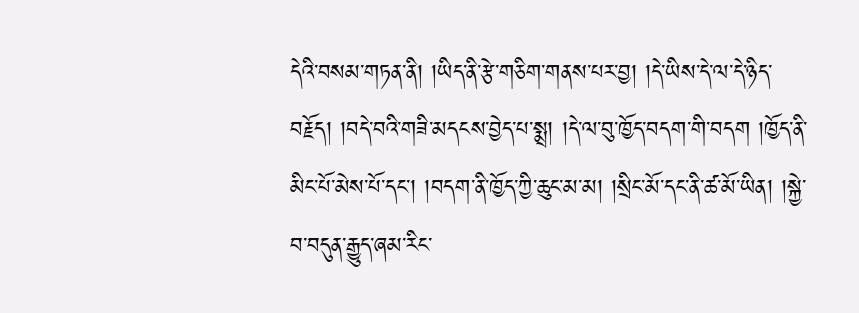དེའི་བསམ་གཏན་ནི། །ཡིད་ནི་རྩེ་གཅིག་གནས་པར་བྱ། །དེ་ཡིས་དེ་ལ་དེ་ཉིད་བརྗོད། །བདེ་བའི་གཟི་མདངས་བྱེད་པ་སྨྲ། །དེ་ལ་བུ་ཁྱོད་བདག་གི་བདག །ཁྱོད་ནི་མིང་པོ་མེས་པོ་དང་། །བདག་ནི་ཁྱོད་ཀྱི་ཆུང་མ་མ། །སྲིང་མོ་དང་ནི་ཚ་མོ་ཡིན། །སྐྱེ་བ་བདུན་རྒྱུད་ཞམ་རིང་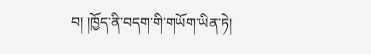བ། །ཁྱོད་ནི་བདག་གི་གཡོག་ཡིན་ཏེ།